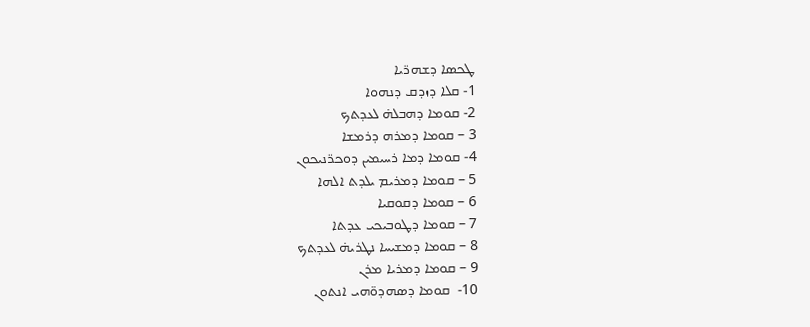ܛܟܣܐ ܕܫܗܪ̈ܝܐ
1- ܩܠܐ ܕܙܕܩ ܕܢܗܘܐ
2- ܩܘܡܐ ܕܗܒܠܗ̇ ܠܥܕܬܟ
3 – ܩܘܡܐ ܕܡܪܗ ܕܪܡܫܐ
4- ܩܘܡܐ ܕܡܐ ܪܚܝܡܝܢ ܕܘܟܪ̈ܢܝܟܘܢ
5 – ܩܘܡܐ ܕܡܪܝܡ ܝܠܕܬ ܐܠܗܐ
6 – ܩܘܡܐ ܕܩܘܩܝܐ
7 – ܩܘܡܐ ܕܛܘܒܝܟܝ ܥܕܬܐ
8 – ܩܘܡܐ ܕܡܫܝܚܐ ܢܛܪܝܗ̇ ܠܥܕܬܟ
9 – ܩܘܡܐ ܕܡܪܝܐ ܡܪܢ
10-  ܩܘܡܐ ܕܣܗܕܘ̈ܗܝ ܐܢܬܘܢ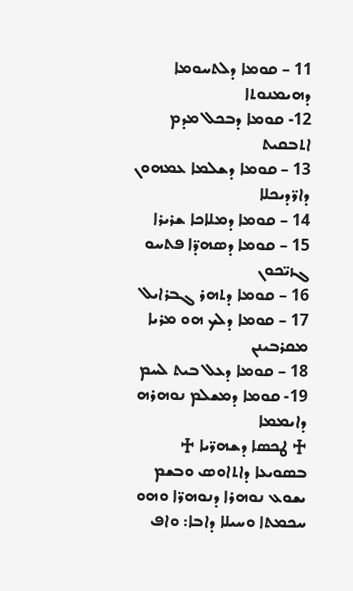11 – ܩܘܡܐ ܕܠܬܚܘܡܐ ܕܗܝܡܢܘܬܐ
12- ܩܘܡܐ ܕܒܟܠ ܡܕܡ ܐܬܒܩܝܬ
13 – ܩܘܡܐ ܕܫܠܡܐ ܥܡܗܘܢ ܕܐܪ̈ܕܝܟܠܐ
14 – ܩܘܡܐ ܕܡܠܐܟܐ ܫܪܝܪܐ
15 – ܩܘܡܐ ܕܣܗܕ̈ܐ ܦܬܚܘ ܓܙܝ̈ܟܘܢ
16 – ܩܘܡܐ ܕܬܗܪ ܓܒܪܐܝܠ
17 – ܩܘܡܐ ܕܠܟ ܗܘ ܡܪܝܐ ܡܩܪܒܝܢܢ
18 – ܩܘܡܐ ܕܥܠ ܒܝܬ ܠܚܡ
19- ܩܘܡܐ ܕܡܫܠܡ ܢܘܗܪܗ ܕܐܝܡܡܐ
♱ ܛܟܣܐ ܕܫܗܪ̈ܝܐ ♱
ܒܣܘܝܥܐ ܕܐܬܐܘܣ ܘܒܫܡ ܝܫܘܥ ܢܘܗܪܐ ܕܢܘܗܪ̈ܐ ܘܗܘ ܚܟܡܬܐ ܘܚܝܠܐ ܕܐܒܐ: ܘܐܦ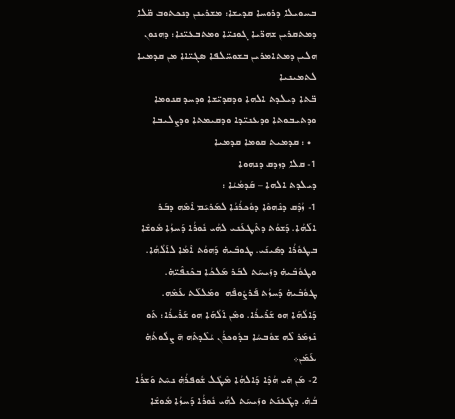ܒܚܘܝܠܐ ܕܪܘܚܐ ܩܕܝܫܐ: ܡܫܪܝܢܢ ܕܢܟܬܘܒ ܩ̈ܠܐ ܕܡܬܩܪܝܢ ܫܗܪ̈ܝܐ ܓܘܢܝ̈ܐ ܘܡܬܒܥܝ̈ܢܐ: ܕܗܢܘܢ ܗܠܝܢ ܕܡܬܐܡܪܝܢ ܒܫܘܚ̈ܠܦܐ ܣܓܝ̈ܐܐ ܡܢ ܩܕܡܝܐ ܠܬܡܝܢܝܐ
ܒ̈ܬܐ ܕܝܠܕܬ ܐܠܗܐ ܘܕܩܕܝ̈ܫܐ ܘܕܚܕ ܩܢܘܡܐ
ܘܕܬܝܒܘܬܐ ܘܕܥܢܝ̈ܕܐ ܘܕܩܝܡܬܐ ܘܕܨܠܝܒܐ
  • : ܩܕܡܝܬ ܩܘܡܐ ܩܕܡܝܐ
1- ܩܠܐ ܕܙܕܩ ܕܢܗܘܐ
ܕܝܠܕܬ ܐܠܗܐ – ܩܰܕܡܳܝܳܐ :
1- ܙܳܕܶܩ ܕܢܶܗܘܶܐ ܕܘܽܟܪܳܢܳܐ ܠܡܰܪܝܰܡ ܐܶܡܶܗ ܕܒܰܪ ܐܠܰܗܳܐ. ܕܰܫܘܳܬ ܕܬܶܛܥܰܢܝ ܠܗܳܝ ܢܽܘܪܳܐ ܕܰܚܙܳܐ ܡܽܘܫܶܐ ܒܛܘܽܪܳܐ ܕܣܺܝܢܰܝ. ܛܘܒܶܝܗ̇ ܕܰܗܘܳܬ ܐܶܡܳܐ ܠܐܰܠܳܗܳܐ. ܘܛܘܽܒܶܝܗ̇ ܕܙܰܝܚܰܬ ܠܒܰܪ ܡܰܠܟܳܐ ܒܟܶܢܦܶܝ̈ܗ̇. ܛܘܽܒܶܝܗ̇ ܕܰܚܙܳܬ ܦܰܪܨܽܘܦܶܗ  ܘܡܰܠܠܰܬ ܥܰܡܶܗ. ܕܰܐܠܳܗܰܐ ܗܘ ܫܰܪܺܝܪܳܐ. ܘܡܶܢ ܐܰܠܳܗܰܐ ܗܘ ܫܰܪܺܝܪܳܐ: ܬܰܘ ܢܶܙܡܰܪ ܠܶܗ ܫܘܽܒܚܳܐ ܒܕܽܘܟܪܳܢ ܝܳܠܶܕܬܶܗ ܗ̄ ܨܠܽܘܬܳܗ̇ ܥܰܡܰܢ܀
2- ܡܰܢ ܗܺܝ ܗܳܕܶܐ ܕܰܐܠܗܳܐ ܡܶܛܽܠ ܫܽܘܦܪܳܗ̇ ܢܚܶܬ ܘܰܫܪܳܐ ܒܳܗ̇. ܕܛܶܥܢܰܬ ܘܙܰܝܚܰܬ ܠܗܳܝ ܢܽܘܪܳܐ ܕܰܚܙܳܐ ܡܽܘܫܶܐ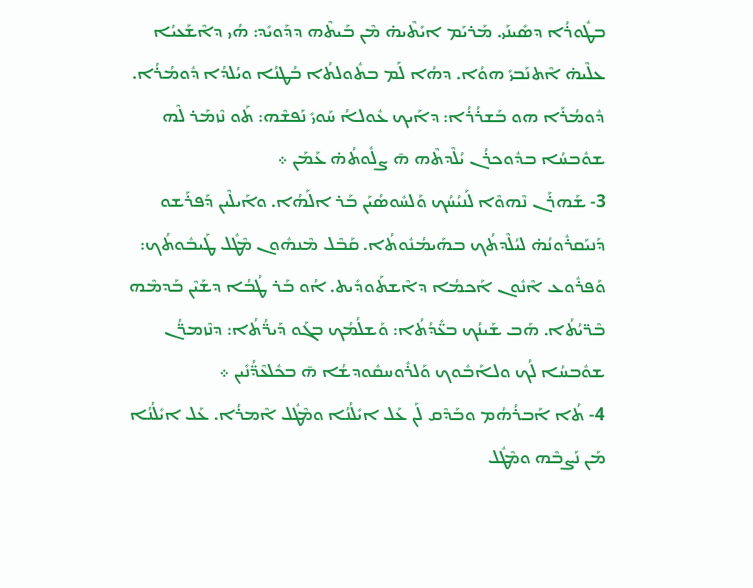ܒܛܽܘܪܳܐ ܕܣܺܝܢܰܝ. ܡܰܪܝܰܡ ܐܝܺܬܶܝܗ̇ ܡܶܢ ܒܰܝܬܶܗ ܕܕܰܘܝܺܕ: ܗܳܝ ܕܐܶܫܰܥܝܳܐ ܥܠܶܝܗ̇ ܐܶܬܢܰܒܝܺ ܗܘܳܐ. ܕܗܳܐ ܠܰܡ ܒܬܽܘܠܬܳܐ ܒܳܛܢܳܐ ܘܝܳܠܕܳܐ ܕܽܘܡܳܪܳܐ. ܕܽܘܡܳܪܰܐ ܗܘ ܒܰܫܪܳܪܳܐ: ܕܐܰܝܟ ܥܽܘܠܐܳ ܚܰܘܝܺ ܢܰܦܫܶܗ: ܬܰܘ ܢܶܙܡܰܪ ܠܶܗ ܫܘܽܒܚܳܐ ܒܕܽܘܟܪܳܢ ܝܳܠܶܕܬܶܗ ܗ̄ ܨܠܽܘܬܳܗ̇ ܥܰܡܰܢ ܀
3- ܫܰܗܪܰܢ ܢܶܗܘܶܐ ܠܰܢܝܳܚܳܟ ܘܰܠܚܽܘܣܳܝܰܢ ܒܰܪ ܐܠܰܗܳܐ. ܘܐܰܝܠܶܝܢ ܕܰܦܪܰܫܘ ܕܰܢܝܰܩܪܽܘܢܳܗ̇ ܠܝܳܠܶܕܬܳܟ ܒܗܰܝܡܳܢܽܘܬܳܐ. ܩܰܒܶܠ ܡܶܢܗܽܘܢ ܡܶܛܽܠ ܛܰܝܒܽܘܬܳܟ: ܘܰܦܪܽܘܥ ܐܶܢܽܘܢ ܐܰܟܡܳܐ ܕܐܶܫܬܰܘܕܺܝܬ. ܐܳܘ ܒܰܪ ܛܳܒܳܐ ܕܫܰܝܶܢ ܒܰܕܡܶܗ ܒܶܪ̈ܝܳܬܳܐ. ܗܰܒ ܫܰܝܢܳܟ ܒܥ̈ܺܕܳܬܳܐ: ܘܰܫܠܳܡܳܟ ܒܓܰܘ ܕܰܝܪ̈ܳܬܳܐ: ܕܢܶܙܡܪ̈ܳܢ ܫܘܽܒܚܳܐ ܠܳܟ ܘܠܐܰܒܽܘܟ ܘܰܠܪܽܘܚܩܽܘܕܫܳܐ ܗ̄ ܒܟܽܠܥܶܕ̈ܳܢܺܝܢ ܀
4- ܬܳܐ ܐܰܒܪܳܗܳܡ ܘܒܰܕܶܩ ܠܰܢ ܥܰܠ ܐܝܺܠܳܢܳܐ ܘܡܶܛܽܠ ܐܶܡܪܳܐ. ܥܰܠ ܐܝܺܠܳܢܳܐ ܡܰܢ ܢܰܨܒܶܗ ܘܡܶܛܽܠ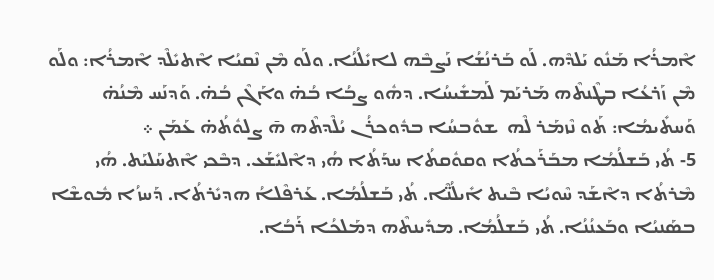ܐܶܡܪܳܐ ܡܰܢܽܘ ܝܰܠܕܶܗ. ܠܰܘ ܒܰܪܢܳܫܳܐ ܢܰܨܒܶܗ ܠܐܝܺܠܳܢܳܐ. ܘܠܰܘ ܡܶܢ ܢܶܩܝܳܐ ܐܶܬܝܺܠܶܕ ܐܶܡܪܳܐ: ܘܠܰܘ ܡܶܢ ܙܰܪܥܳܐ ܒܛܶܢܬܶܗ ܡܰܪܝܰܡ ܠܰܡܫܺܝܚܳܐ. ܕܗܽܘ ܨܒܳܐ ܒܳܗ̇ ܘܐܰܓܶܢ ܒܳܗ̇. ܘܰܕܢܰܚ ܡܶܢܳܗ̇ ܘܰܚܬܺܝܡܳܐ: ܬܰܘ ܢܶܙܡܰܪ ܠܶܗ  ܫܘܽܒܚܳܐ ܒܕܽܘܟܪܳܢ ܝܳܠܶܕܬܶܗ ܗ̄ ܨܠܘܽܬܳܗ̇ ܥܰܡܰܢ ܀
5- ܬܳܝ ܒܰܫܠܳܡܳܐ ܡܒܰܪܰܟܬܳܐ ܘܩܘܽܩܬܳܐ ܚܕܰܬܳܐ ܗܳܝ ܕܐܶܠܝܺܫܰܥ. ܕܒܶܟܝ ܐܶܬܚܰܠܝܰܬ. ܗܳܝ ܡܶܪܬܳܐ ܕܐܶܫܰܕ ܚܶܘܝܳܐ ܒܶܝܬ ܐܺܝܠܳܢ̈ܶܐ. ܬܳܝ ܒܰܫܠܳܡܳܐ. ܥܰܪܦܶܠܐܳ ܗܕܝܺܪܬܳܐ. ܕܰܚܙܳܐ ܡܽܘܫܶܐ ܒܣܰܢܝܳܐ ܘܒܰܥܢܳܢܳܐ. ܬܳܝ ܒܰܫܠܳܡܳܐ. ܡܕܺܝܢܬܶܗ ܕܡܰܠܟܳܐ ܪܰܒܳܐ.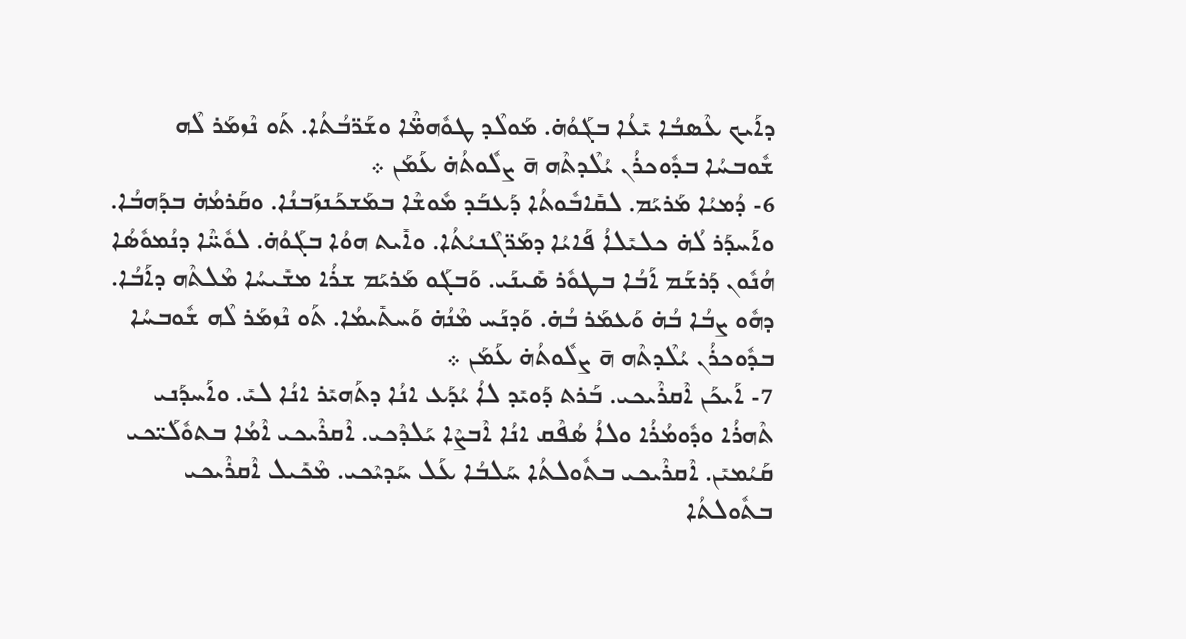ܕܐܰܝܟ ܥܶܣܒܳܐ ܝܺܥܳܐ ܒܓܰܘܳܗ̇. ܡܰܘܠܶܕ ܛܘܽܗܡ̈ܶܐ ܘܫܰܪ̈ܒܳܬܳܐ. ܬܰܘ ܢܶܙܡܰܪ ܠܶܗ ܫܽܘܒܚܳܐ ܒܕܽܘܟܪܳܢ ܝܳܠܶܕܬܶܗ ܗ̄ ܨܠܽܘܬܳܗ̇ ܥܰܡܰܢ ܀
6- ܕܳܡܝܳܐ ܡܰܪܝܰܡ. ܠܩܺܐܒܽܘܬܳܐ ܕܰܥܒܰܕ ܡܽܘܫܶܐ ܒܡܰܫܟܰܢܙܰܒܢܳܐ. ܘܩܰܪܡܳܗ̇ ܒܕܰܗܒܳܐ. ܘܐܰܚܕܰܪ ܠܳܗ̇ ܟܠܝܺܠܐܳ ܦܰܐܝܳܐ ܕܡܰܪ̈ܓܶܢܝܳܬܳܐ. ܘܐܺܝܬ ܗܘܳܐ ܒܓܰܘܳܗ̇. ܠܘܽܚ̈ܶܐ ܕܢܳܡܘܽܣܳܐ ܗܳܢܽܘܢ ܕܰܪܫܰܡ ܐܰܒܳܐ ܒܛܘܽܪ ܣܺܝܢܰܝ. ܘܰܒܓܰܘ ܡܰܪܝܰܡ ܫܪܳܐ ܡܫܺܝܚܳܐ ܡܶܠܬܶܗ ܕܐܰܒܳܐ. ܕܗܽܘ ܨܒܳܐ ܒܳܗ̇ ܘܰܥܡܰܪ ܒܳܗ̇. ܘܰܕܢܰܚ ܡܶܢܳܗ̇ ܘܰܚܬܺܝܡܳܐ. ܬܰܘ ܢܶܙܡܰܪ ܠܶܗ ܫܽܘܒܚܳܐ ܒܕܽܘܟܪܳܢ ܝܳܠܶܕܬܶܗ ܗ̄ ܨܠܽܘܬܳܗ̇ ܥܰܡܰܢ ܀
7- ܐܰܝܟܰܢ ܐܶܩܪܶܝܟܝ. ܒܰܪܬ ܕܰܘܝܺܕ ܠܐܳ ܝܳܕܰܥ ܐܢܳܐ ܕܬܰܗܝܺܪ ܐܢܳܐ ܠܝܺ. ܘܐܰܚܕܰܢܝ ܬܶܗܪܳܐ ܘܕܽܘܡܳܪܳܐ ܘܠܐܳ ܣܳܦܶܩ ܐܢܳܐ ܐܶܒܨܶܐ ܝܰܠܕܶܟܝ. ܐܶܩܪܶܝܟܝ ܐܶܡܳܐ ܒܬܘܽܠܰܝ̈ܟܝ ܩܰܝܳܡܝܺܢ. ܐܶܩܪܶܝܟܝ ܒܬܽܘܠܬܳܐ ܚܰܠܒܳܐ ܥܰܠ ܚܰܕܝܶܟܝ. ܡܶܟܺܝܠ ܐܶܩܪܶܝܟܝ ܒܬܽܘܠܬܳܐ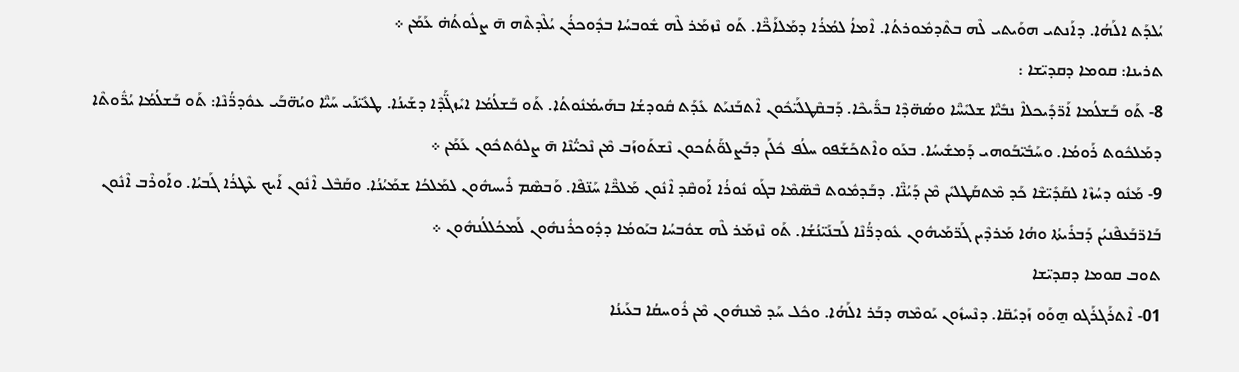ܝܳܠܕܰܬ ܐܠܰܗܳܐ. ܕܐܰܢܬܝ ܗܘܰܝܬܝ ܠܶܗ ܒܬܶܕܡܽܘܪܬܳܐ. ܐܶܡܐܳ ܠܡܳܪܳܐ ܕܡܰܠܐܰܟ̈ܶܐ. ܬܰܘ ܢܶܙܡܰܪ ܠܶܗ ܫܽܘܒܚܳܐ ܒܕܽܘܟܪܳܢ ܝܳܠܶܕܬܶܗ ܗ̄ ܨܠܽܘܬܳܗ̇ ܥܰܡܰܢ ܀
ܬܪܝܢܐ: ܩܘܡܐ ܕܩܕܝ̈ܫܐ :
8- ܬܰܘ ܒܰܫܠܳܡܐ ܐܰܪ̈ܕܺܝܟܠܐܶ ܢܒܺܝ̈ܶܐ ܫܠܝܺܚ̈ܶܐ ܘܣܳܗ̈ܕܶܐ ܒܪ̈ܺܝܟܶܐ. ܕܰܒܩܶܛܠܰܝ̈ܟܽܘܢ ܐܶܬܒܰܢܝܰܬ ܥܺܕܰܬ ܩܽܘܕܫܳܐ ܒܗܰܝܡܳܢܽܘܬܳܐ. ܬܰܘ ܒܰܫܠܳܡܳܐ ܐܝܺܙܓ̈ܰܕܶܐ ܕܫܰܝܢܳܐ. ܛܥܺܝ̈ܢܰܝ ܚܰܝ̈ܶܐ ܘܝܳܗ̈ܒܰܝ ܥܘܽܕܪ̈ܳܢܶܐ: ܬܰܘ ܒܰܫܠܳܡܳܐ ܝܳܪ̈ܽܘܬܶܐ ܕܡܰܠܟܽܘܬ ܪܰܘܡܳܐ. ܘܚܰܒܺܝ̈ܒܰܘܗܝ ܕܰܡܫܺܝܚܳܐ. ܒܥܰܘ ܘܐܶܬܟܰܫܰܦܘ ܚܠܳܦ ܟܽܠܰܢ ܕܒܰܨܠܘ̈ܰܬܳܟܘܢ ܢܶܫܬܰܘܙܰܒ ܡܶܢ ܢܶܟܝ̈ܳܢܶܐ ܗ̄ ܨܠܘܽܬܟܽܘܢ ܥܰܡܰܢ ܀
9- ܡܰܢܽܘ ܕܚܳܙܶܐ ܠܩܰܕܺܝ̈ܫܶܐ ܟܰܕ ܡܶܬܩܰܛܠܝܺܢ ܡܶܢ ܕܰܝܳܢ̈ܶܐ. ܕܒܰܕܡܽܘܬ ܒܶܣ̈ܡܶܐ ܒܓܰܘ ܢܽܘܪܳܐ ܐܰܘܩܶܕ ܐܶܢܽܘܢ ܡܰܠܟ̈ܶܐ ܚܰܢ̈ܦܶܐ. ܘܰܒܣܶܡ ܪܺܝܚܗܽܘܢ ܠܡܰܠܟܳܐ ܫܡܰܝܳܢܳܐ. ܘܩܰܒܶܠ ܐܶܢܽܘܢ ܐܰܝܟ ܥܶܛܪܳܐ ܓܰܒܝܳܐ. ܘܐܰܘܪܶܒ ܐܶܢܽܘܢ ܒܰܐܪ̈ܒܰܥܦܶܢܝܳܢ ܕܰܒܪܺܝܬܳܐ ܘܗܳܐ ܡܰܪܕܶܝܢ ܓܰܪ̈ܡܰܝܗܽܘܢ ܥܽܘܕܪ̈ܳܢܶܐ ܠܰܒܢܰܝ̈ܢܳܫܳܐ. ܬܰܘ ܢܶܙܡܰܪ ܠܶܗ ܫܘܽܒܚܳܐ ܒܝܰܘܡܳܐ ܕܕܽܘܟܪܽܢܗܽܘܢ ܠܰܡܟܳܠܠܳܢܗܽܘܢ ܀
ܬܘܒ ܩܘܡܐ ܕܩܕܝ̈ܫܐ
01- ܐܶܬܪܰܓܪܰܓܘ ܗ̱ܘܰܘ ܙܰܕܝܺܩ̈ܐ. ܕܢܶܚܙܽܘܢ ܝܰܘܡܶܗ ܕܒܰܪ ܐܠܰܗܳܐ. ܘܟܽܠ ܚܰܕ ܡܶܢܗܽܘܢ ܡܶܢ ܪܽܘܚܩܳܐ ܒܥܰܝܢܳܐ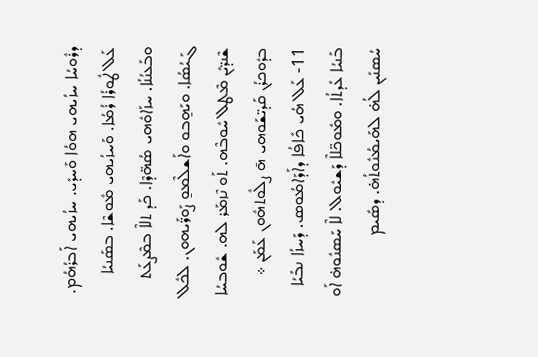ܕܪܽܘܚܳܐ ܚܙܳܝܗܝ ܗܘܳܐ ܘܰܚܕܺܝ. ܚܙܳܝܗܝ ܐܰܒܪܳܗܳܡ. ܥܰܠ ܛܽܘܪܳܐ ܪܳܡܳܐ. ܘܰܚܙܳܝܗܝ ܡܽܘܫܶܐ. ܒܣܰܢܝܳܐ ܘܒܰܥܢܳܢܳܐ. ܚܙܰܐܘܽܗܝ ܣܳܗ̈ܕܶܐ. ܟܰܕ ܬܠܐܶ ܒܡܶܨܥܰܬ ܓܰܝܳܣܳܐ. ܘܝܰܗ̱ܒܘ ܘܐܰܫܠܶܡܘ̱ ܨܰܘܪ̈ܰܝܗܘܢ. ܠܟܽܠ ܫܶܢܕ̈ܝܺܢ ܡܶܛܠ ܚܽܘܒܶܗ. ܬܰܘ ܢܶܙܡܰܪ ܠܗ. ܫܽܘܒܚܳܐ ܒܕܽܘܟܪܳܢ ܩܰܕܝ̈ܫܰܘܗܝ ܗ̄ ܨܠܽܘܬܗܽܘܢ ܥܰܡܰܢ ܀
11- ܥܰܠ ܗܳܝ ܟܺܐܦܳܐ ܕܐܰܕܰܐܡܳܘܣ. ܕܰܚܙܳܐ ܢܒܺܝܳܐ ܒܰܢܝܳܐ ܥܺܕܬܳܐ. ܘܡܽܘܟ̈ܠܐܶ ܕܰܫܝܽܘܠ. ܠܐܶ ܚܰܣܢܽܘܗ̇ ܐܰܘ ܚܳܣܢܺܝܢ ܠܳܗ̇ ܠܗܰܝܡܳܢܽܘܬܳܗ̇. ܕܣܺܝܡ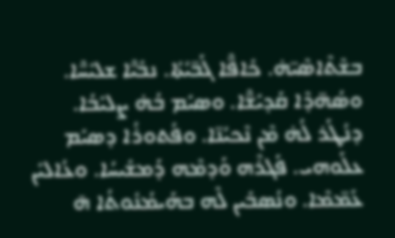ܒܫܶܬܶܐܣܶܝ̈ܗ̇. ܟܺܐܦ̈ܶܐ ܓܰܒ̈ܝܳܬܳܐ. ܢܒܺܝ̈ܶܐ ܫܠܝܺܚ̈ܶܐ. ܘܣܳܗ̈ܕܶܐ ܩܰܕܝܺܫ̈ܶܐ. ܘܣܝܺܡ ܒܳܗ̇ ܨܠܝܺܒܳܐ. ܕܢܳܛܰܪ ܠܳܗ̇ ܡܶܢ ܢܶܟܝܳܢ̈ܐ. ܘܦܳܬܘܪܳܐ ܕܣܝܺܡ ܥܠܰܘܗܝ. ܦܰܓܪܶܗ ܘܰܕܡܶܗ ܕܰܡܫܺܝܚܳܐ. ܘܥܳܐܠܝܺܢ ܥܰܡ̈ܡܶܐ. ܘܢܳܣܒܺܝܢ ܠܶܗ ܒܗܰܝܡܳܢܽܘܬܳܐ ܗ̄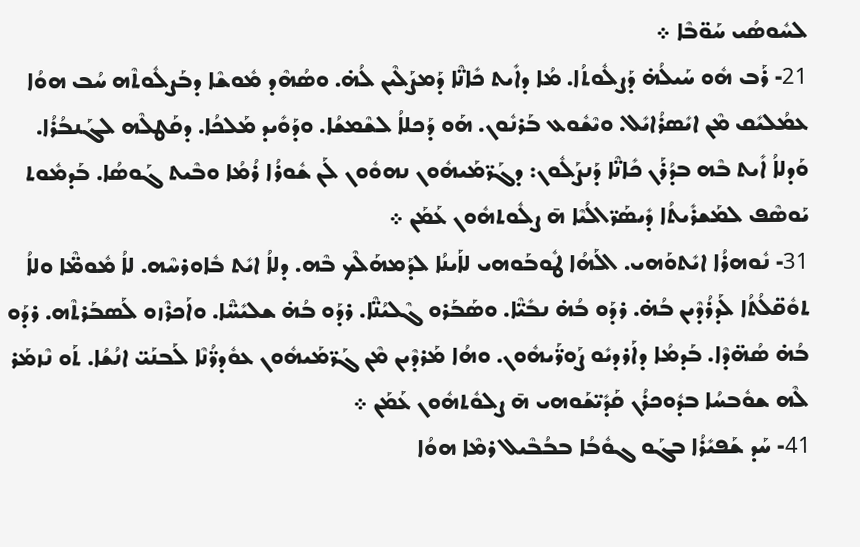ܠܚܽܘܣܳܝ ܚܰܘ̈ܒܶܐ ܀
21- ܪܰܒ ܗܽܘ ܚܰܝܠܳܗ̇ ܕܰܨܠܽܘܬܳܐ. ܡܳܐ ܕܐܺܝܬ ܟܺܐܢ̈ܶܐ ܕܰܡܨܰܠܶܝܢ ܠܳܗ̇. ܘܣܳܗܶܕ ܡܽܘܫܶܐ ܕܒܰܨܠܽܘܬܶܗ ܚܳܒ ܗܘܳܐ ܥܡܳܠܝܺܩ ܡܶܢ ܐܝܺܣܪܳܐܝܺܠ. ܘܝܶܫܽܘܥ ܒܰܪܢܽܘܢ. ܗܰܘ ܕܰܟܠܐܳ ܠܫܶܡܫܳܐ. ܘܕܰܘܺܝܕ ܡܰܠܟܳܐ. ܕܩܰܛܠܶܗ ܠܓܰܢܒܳܪܳܐ. ܘܰܕܠܐܳ ܐܺܝܬ ܒܶܗ ܒܕܳܪܰܢ ܟܺܐܢ̈ܶܐ ܕܰܢܨܰܠܽܘܢ: ܕܓܰܪ̈ܡܰܝܗܽܘܢ ܢܗܘܽܘܢ ܠܰܢ ܫܽܘܪܳܐ ܪܳܡܳܐ ܘܒܶܝܬ ܓܰܘܣܳܐ. ܒܰܕܡܽܘܬ ܝܰܘܣܶܦ ܠܡܰܫܪܺܝܬܳܐ ܕܺܝܣܰܪ̈ܐܠܳܝܶܐ ܗ̄ ܨܠܽܘܬܗܽܘܢ ܥܰܡܰܢ ܀
31- ܢܽܘܗܪܳܐ ܐܝܺܬܘܰܗܝ. ܐܠܰܗܳܐ ܛܽܘܒܰܘܗܝ ܠܐܰܝܢܳܐ ܠܕܰܡܗܰܠܶܟ ܒܶܗ. ܕܠܐܳ ܐܝܺܬ ܒܽܐܘܪܚܶܗ. ܠܐܳ ܡܽܘܡ̈ܶܐ ܘܠܐܳ ܬܘܽܩ̈ܠܳܬܳܐ ܠܰܕܪܳܕܶܝܢ ܒܳܗ̇. ܪܕܰܘ ܒܳܗ̇ ܢܒܺܝ̈ܶܐ. ܘܣܰܒܰܪܘ ܓܶܠܝܳܢ̈ܶܐ. ܪܕܰܘ ܒܳܗ̇ ܫܠܝܺܚ̈ܶܐ. ܘܐܰܟܪܶܙܘ ܠܰܣܒܰܪܬܶܗ. ܪܕܰܘ ܒܳܗ̇ ܣܳܗ̈ܕܶܐ. ܒܰܕܡܳܐ ܕܐܰܪܕܝܺܘ ܨܰܘܪ̈ܰܝܗܽܘܢ. ܘܗܳܐ ܡܰܪܕܶܝܢ ܡܶܢ ܓܰܪ̈ܡܰܝܗܽܘܢ ܥܘܽܕܪ̈ܳܢܶܐ ܠܰܒܢܰܝ̈ ܐܢܳܫܳܐ. ܬܰܘ ܢܶܙܡܰܪ ܠܶܗ ܫܘܽܒܚܳܐ ܒܕܽܘܟܪܳܢ ܩܰܕܺܝ̈ܫܰܘܗܝ ܗ̄ ܨܠܘܽܬܗܽܘܢ ܥܰܡܰܢ ܀
41- ܚܰܕ ܫܰܦܝܺܪܳܐ ܒܓܰܘ ܓܘܽܒܳܐ ܒܒܳܒܶܝܠ ܪܡܶܐ ܗܘܳܐ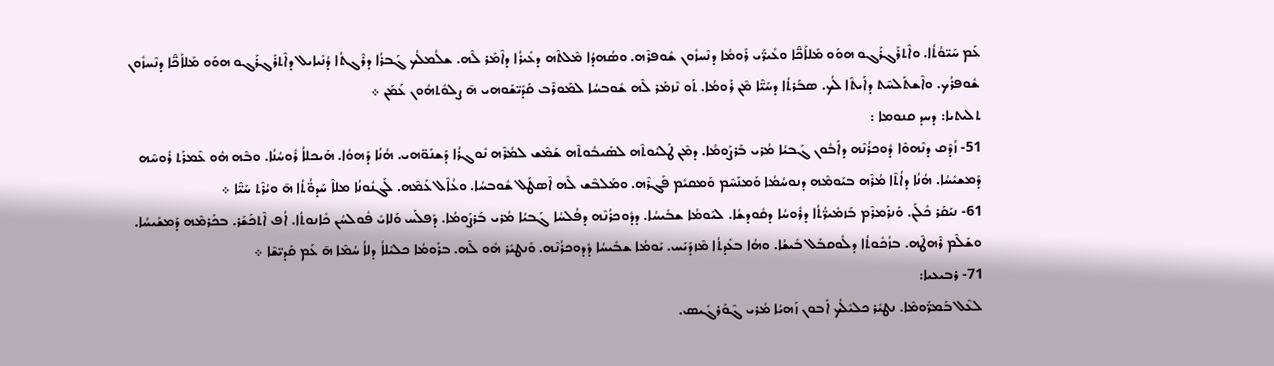ܥܰܡ ܚܰܝ̈ܘܳܬܳܐ. ܘܐܶܬܪܰܓܪܰܓܘ ܗܘܰܘ ܡܰܠܐܰܟ̈ܶܐ ܘܥܺܝܪ̈ܰܝ ܪܰܘܡܳܐ ܕܢܶܚܙܽܘܢ ܫܽܘܦܪܶܗ. ܘܣܳܗܕܳܐ ܡܶܠܬܶܗ ܕܥܺܝܪܳܐ ܕܐܶܡܰܪ ܠܶܗ. ܫܠܳܡܠܳܟ ܓܰܒܪܳܐ ܕܪܶܓܬܳܐ ܕܳܢܺܝܐܝܠ ܕܐܶܬܪܰܓܪܰܓܘ ܗܘܰܘ ܡܰܠܐܰܟ̈ܶܐ ܕܢܶܚܙܽܘܢ ܫܽܘܦܪܳܟ. ܘܐܶܫܬܰܠܚܶܬ ܕܐܰܝܬܶܐ ܠܳܟ. ܣܒܰܪܬܳܐ ܕܚܰܝ̈ܶܐ ܡܶܢ ܪܰܘܡܳܐ. ܬܰܘ ܢܶܙܡܰܪ ܠܶܗ ܫܽܘܒܚܳܐ ܠܡܰܘܪܶܒ ܩܰܕܺܝ̈ܫܰܘܗܝ ܗ̄ ܨܠܘܽܬܗܽܘܢ ܥܰܡܰܢ ܀
ܬܠܝܬܝܐ: ܕܚܕ ܩܢܘܡܐ :
51- ܙܳܕܶܩ ܕܢܶܗܘܶܐ ܕܽܘܟܪܳܢܶܗ ܕܐܰܒܽܘܢ ܓܰܒܝܳܐ ܡܳܪܝ ܒܰܪܨܰܘܡܳܐ. ܕܡܶܢ ܛܰܠܝܽܘܬܶܗ ܠܣܰܝܒܽܘܬܶܗ ܫܰܡܶܫ ܠܡܳܪܶܗ ܢܽܘܓܪܳܐ ܕܰܫܢܰܘ̈ܗܝ. ܗܳܢܳܐ ܕܰܗܘܳܐ. ܗܰܝܟܠܐܳ ܪܽܘܚܳܢܳܐ. ܘܒܶܗ ܗܽܘ ܥܶܡܪܰܬ ܪܽܘܚܶܗ ܕܰܡܫܝܺܚܳܐ. ܗܳܢܳܐ ܕܐܳܬܶܐ ܡܳܪܶܗ ܒܝܰܘܡܶܗ ܕܢܘܚܳܡܳܐ ܘܰܡܢܰܚܶܡ ܘܰܡܩܝܺܡ ܦܰܓܪܶܗ. ܘܡܰܠܒܶܫ ܠܶܗ ܐܶܣܛܰܠ ܫܽܘܒܚܳܐ. ܘܥܳܐܶܠ ܥܰܡܶܗ. ܠܰܓܢܽܘܢܳܐ ܡܠܐܶ ܚܰܕܘ̈ܳܬܳܐ ܗ̄ ܘܝܳܪܶܬ ܚܰܝ̈ܶܐ ܀
61- ܢܝܰܩܰܪ ܟܽܠܰܢ. ܘܰܢܪܰܡܪܶܡ ܒܰܙܡܺܝܪ̈ܳܬܳܐ ܕܪܽܘܚܳܐ ܕܩܽܘܕܫܳܐ. ܠܝܰܘܡܳܐ ܫܒܺܝܚܳܐ. ܕܕܽܘܟܪܳܢܶܗ ܕܦܳܠܚܳܐ ܓܰܒܝܳܐ ܡܳܪܝ ܒܰܪܨܰܘܡܳܐ. ܕܰܦܠܰܚ ܘܰܠܐܝܺ ܦܽܘܠܚܳܢ ܟܺܐܢܘܬܳܐ. ܐܳܦ ܐܶܬܟܰܫܰܪ. ܒܟܰܪܡܶܗ ܕܰܡܫܺܝܚܳܐ. ܘܫܰܠܶܡ ܪܶܗܛܶܗ. ܒܙܳܟܽܘܬܳܐ ܕܠܽܘܩܒܰܠ ܒܺܝܫܳܐ. ܘܗܳܐ ܒܥܺܕܬܳܐ ܡܶܙܕܰܝܰܚ. ܝܰܘܡܳܐ ܫܒܺܝܚܳܐ ܕܽܕܘܟܪܳܢܶܗ. ܘܰܢܛܝܺܪ ܗܽܘ ܠܶܗ. ܒܪܰܘܡܳܐ ܟܠܝܺܠܐܳ ܕܠܐܳ ܚܳܡܶܐ ܗ̄ ܥܰܡ ܩܰܕܝ̈ܫܶܐ ܀
71- ܪܒܝܥܝܐ:
ܠܥܶܠ ܒܰܡܪ̈ܰܘܡܶܐ. ܢܛܝܺܪ ܟܠܝܺܠܳܟ ܐܰܒܘܢ ܙܰܗܝܳܐ ܡܳܪܝ ܓܶܘܰܪܓܺܝܣ.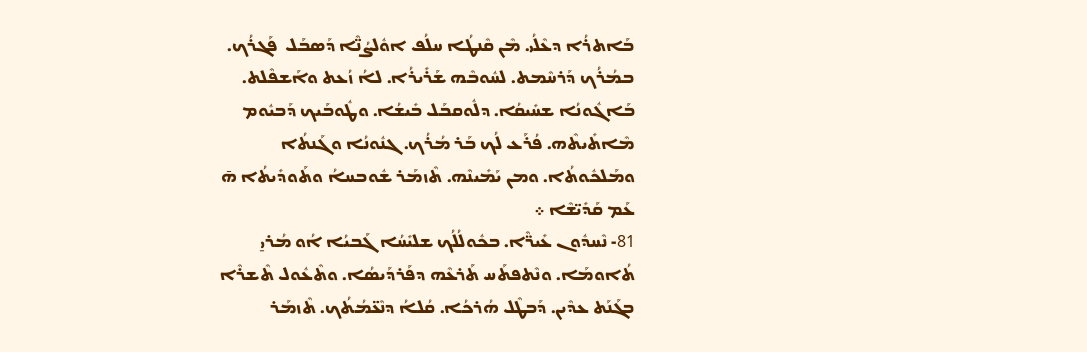ܒܰܐܬܪܳܐ ܕܥܶܠܳܝ. ܡܶܢ ܩܶܢܛܳܐ ܚܠܳܦ ܐܘܽܠܨܳܢ̈ܶܐ ܕܰܣܒܰܠ  ܦܰܓܪܳܟ. ܒܡܳܪܳܟ ܕܰܪܚܶܡܬ. ܠܚܽܘܒܶܗ ܫܰܪܺܝܪܳܐ. ܠܐܳ ܙܳܥܬ ܘܐܰܫܦܶܠܬ. ܒܰܐܓܽܘܢܳܐ ܫܚܺܝܩܳܐ. ܕܠܽܘܩܒܰܠ ܒܺܝܫܳܐ. ܘܛܽܘܒܰܝܟ ܕܰܒܝܽܘܡ ܡܶܐܬܺܝܬܶܗ. ܦܳܪܰܥ ܠܳܟ ܒܰܪ ܡܳܪܳܟ. ܓܢܽܘܢܳܐ ܘܓܰܢܬܳܐ ܘܡܰܠܟܽܘܬܳܐ. ܘܡܢ ܝܰܡܺܝܢܶܗ. ܬܶܙܡܰܪ ܫܽܘܒܚܐܳ ܘܬܰܘܕܺܝܬܳܐ ܗ̄ ܥܰܡ ܩܰܕܺܝ̈ܫܶܐ ܀
81- ܢܶܚܕܽܘܢ ܥܺܝܪ̈ܶܐ. ܒܟܽܘܠܳܠܳܟ ܫܠܝܺܚܳܐ ܓܰܒܝܳܐ ܐܳܘ ܡܳܪܝ̱ ܬܳܐܘܡܰܐ. ܘܢܶܬܦܬܰܚ ܬܰܪܥܶܗ ܕܦܰܪܕܰܝܣܳܐ. ܘܬܶܥܽܘܠ ܬܶܫܪܶܐ ܒܓܰܢܰܬ ܥܕܶܝܢ. ܕܰܒܛܶܠ ܗܳܪܟܳܐ. ܩܳܠܐܳ ܕܢܶܥ̈ܡܳܬܳܟ. ܬܶܙܡܰܪ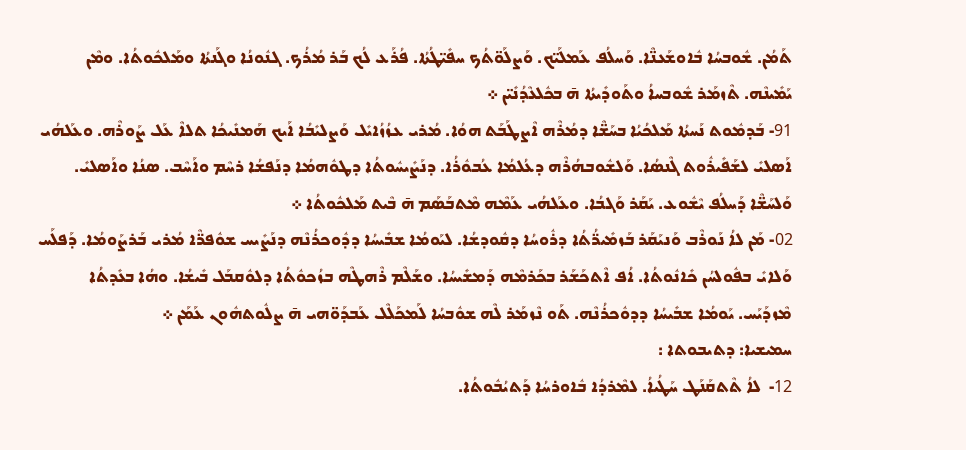ܬܰܡܳܢ. ܫܽܘܒܚܳܐ ܒܽܐܘܫܰܥܢ̈ܶܐ. ܘܰܚܠܳܦ ܥܰܡܠܰܝ̈ܟ. ܘܰܨܠܰܘ̈ܬܳܟ ܚܦܺܝ̈ܛܳܬܳܐ. ܦܳܪܰܥ ܠܳܟ ܒܰܪ ܡܳܪܳܟ. ܓܢܽܘܢܳܐ ܘܓܰܢܬܳܐ ܘܡܰܠܟܽܘܬܳܐ. ܘܡܶܢ ܝܰܡܺܝܢܶܗ. ܬܶܙܡܰܪ ܫܽܘܒܚܐܳ ܘܬܰܘܕܺܝܬܳܐ ܗ̄ ܒܟܽܠܥܶܕܳܢܺܝ̈ܢ ܀
91- ܒܰܕܡܽܘܬ ܢܰܚܬܳܐ ܡܰܠܟܳܝܳܐ ܒܚܰܫ̈ܶܐ ܕܡܳܪܶܗ ܐܶܨܛܰܒܰܬ ܗܘܳܐ. ܡܳܪܝ ܥܙܳܙܳܐܝܺܠ ܘܰܨܠܝܺܒܳܐ ܐܰܝܟ ܗܰܡܢܺܝܟܳܐ ܬܠܐܶ ܥܰܠ ܨܰܘܪܶܗ. ܘܥܰܠܗܳܝ ܐܰܣܠܝܺ ܠܫܰܦܺܝܪܽܘܬ ܓܶܢܣܳܐ. ܘܰܠܫܽܘܒܗܳܪܶܗ ܕܥܳܠܡܳܐ ܥܳܒܘܽܪܳܐ. ܕܢܰܨܺܝܚܽܘܬܳܐ ܕܛܘܽܗܡܳܐ ܕܢܰܦܫܳܐ ܪܚܶܡ ܘܐܰܚܶܒ. ܣܢܳܐ ܘܐܰܣܠܝܺ. ܘܰܠܚܰܫ̈ܶܐ ܕܰܚܠܳܦ ܝܶܫܽܘܥ. ܝܰܩܰܪ ܘܰܓܒܳܐ. ܘܥܰܠܗܳܝ ܥܰܡܶܗ ܡܶܬܒܰܣܰܡ ܗ̄ ܒܶܝܬ ܡܰܠܟܽܘܬܳܐ ܀
02- ܡܰܢ ܠܐܳ ܢܰܘܪܶܒ ܘܰܢܝܰܩܰܪ ܒܰܙܡܺܝܪ̈ܳܬܳܐ ܕܪܽܘܚܳܐ ܕܩܽܘܕܫܳܐ. ܠܝܰܘܡܳܐ ܫܒܺܝܚܳܐ ܕܕܽܘܟܪܳܢܶܗ ܕܢܰܨܺܝܚ ܫܘܽܦܪ̈ܶܐ ܡܳܪܝ ܒܰܪܨܰܘܡܳܐ. ܕܰܦܠܰܚ ܘܰܠܐܝܺ ܒܦܽܘܠܚܳܢ ܟܺܐܢܽܘܬܳܐ. ܐܳܦ ܐܶܬܟܰܫܰܪ ܒܟܰܪܡܶܗ ܕܰܡܫܺܝܚܳܐ. ܘܫܰܠܶܡ ܪܶܗܛܶܗ ܒܙܳܟܘܽܬܳܐ ܕܠܘܽܩܒܰܠ ܒܺܝܫܳܐ. ܘܗܳܐ ܒܥܺܕܬܳܐ ܡܶܙܕܰܝܰܚ. ܝܰܘܡܳܐ ܫܒܺܝܚܳܐ ܕܕܘܽܟܪܳܢܶܗ. ܬܰܘ ܢܶܙܡܰܪ ܠܶܗ ܫܘܽܒܚܳܐ ܠܰܡܟܰܠܶܠ ܥܰܒܕܰܘ̈ܗܝ ܗ̄ ܨܠܽܘܬܗܽܘܢ ܥܰܡܰܢ ܀
ܚܡܝܫܝܐ: ܕܬܝܒܘܬܐ :
12-  ܠܐܳ ܬܶܬܩܰܢܰܛ ܚܰܛܳܝܐܳ. ܠܡܶܪܕܳܐ ܒܽܐܘܪܚܳܐ ܕܰܬܝܳܒܽܘܬܳܐ.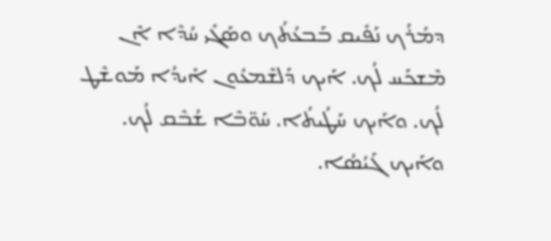ܕܡܳܪܳܟ ܢܰܦܺܝܩ ܒܰܒܥܳܬܳܟ ܘܣܰܓܺܝ ܚܳܕܶܐ ܐܶܢ ܡܶܫܟܰܚ ܠܳܟ. ܐܰܝܟ ܕܰܠܫܶܡܥܽܘܢ ܐܺܝܕܳܐ ܡܰܘܫܶܛ ܠܳܟ. ܘܐܰܝܟ ܚܰܛܳܝܬܳܐ. ܚܰܘ̈ܒܶܐ ܫܳܒܶܩ ܠܳܟ. ܘܐܰܝܟ ܓܰܝܳܣܳܐ.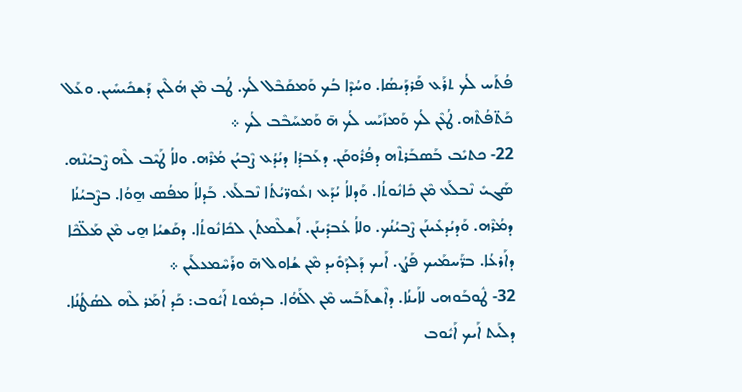ܦܳܬܰܚ ܠܳܟ ܬܪܰܥ ܦܰܪܕܰܝܣܳܐ. ܘܚܳܕܶܐ ܒܳܟ ܘܰܡܩܰܒܶܠ ܠܳܟ. ܛܳܒ ܡܶܢ ܗܳܠܶܝܢ ܕܰܫܟܺܝܚܺܝܢ. ܘܥܰܠ ܟܰܬ̈ܦܳܬܶܗ. ܛܳܥܶܢ ܠܳܟ ܘܰܡܙܰܝܰܚ ܠܳܟ ܗ̄ ܘܰܡܚܰܒܶܒ ܠܳܟ ܀
22- ܟܬܝܺܒ ܒܰܣܒܰܪܬܶܗ ܕܦܳܪܽܘܩܰܢ. ܕܥܰܒܕܳܐ ܕܝܳܕܳܥ ܨܶܒܝܳܢ ܡܳܪܶܗ. ܘܠܐܳ ܛܰܝܶܒ ܠܶܗ ܨܶܒܝܳܢܶܗ. ܣܰܓܝܺ ܢܶܒܠܰܥ ܡܶܢ ܟܺܐܢܽܘܬܳܐ. ܘܰܕܠܐܳ ܝܳܕܰܥ ܙܥܽܘܪ̈ܝܳܬܳܐ ܢܶܒܠܰܥ. ܒܰܕܠܐܳ ܡܦܳܣ ܗ̱ܘܳܐ. ܒܨܶܒܝܳܢܳܐ ܕܡܳܪܶܗ. ܘܰܕܝܳܕܥܺܝܢܰܢ ܨܶܒܝܳܢܳܟ. ܘܠܐܳ ܥܳܒܕܺܝܢܰܢ. ܐܰܫܠܶܡܬܳܢ ܠܟܺܐܢܽܘܬܳܐ. ܕܩܰܫܝܳܐ ܗ̱ܝ ܡܶܢ ܡܰܠ̈ܟܶܐ ܕܐܰܪܥܳܐ. ܒܪ̈ܰܚܡܰܝܟ ܦܰܨܳܢ. ܐܰܝܟ ܕܰܠܕܰܘܺܝܕ ܡܶܢ ܫܳܐܘܠ ܗ̄ ܘܪܰܚܶܡܥܠܰܝܢ ܀
32- ܛܽܘܒܰܘܗܝ ܠܐܰܝܢܳܐ. ܕܐܶܫܬܰܒܰܚ ܡܶܢ ܐܠܰܗܳܐ. ܒܕܡܽܘܬ ܐܰܝܽܘܒ: ܟܰܕ ܐܳܡܰܪ ܠܶܗ ܠܣܳܛܳܢܳܐ. ܕܠܰܝܬ ܐܰܝܟ ܐܰܝܽܘܒ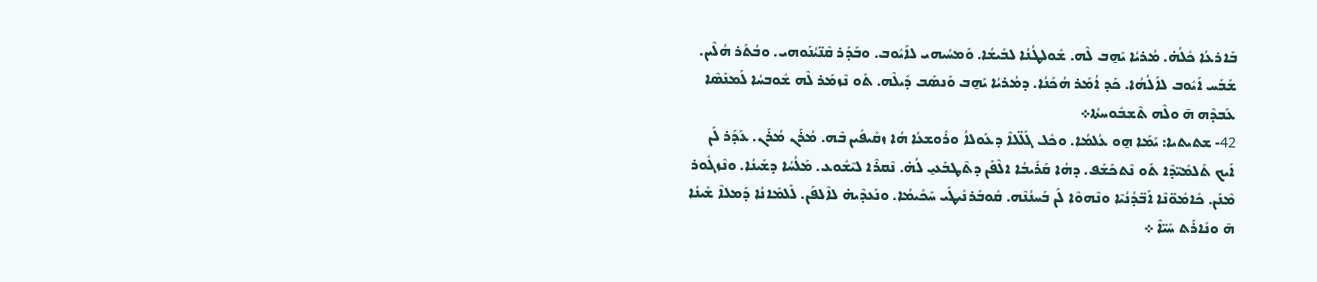ܒܰܐܪܥܳܐ ܟܽܠܳܗ̇. ܡܳܪܝܳܐ ܝܰܗ̱ܒ ܠܶܗ. ܫܽܘܠܛܳܢܳܐ ܠܒܺܝܫܳܐ. ܘܰܡܚܳܝܗܝ ܠܐܰܝܽܘܒ. ܘܒܰܕܰܪ ܩܶܢ̈ܝܳܢܰܘܗܝ. ܘܒܳܬܰܪ ܗܳܠܶܝܢ. ܫܰܒܰܚ ܐܰܝܽܘܒ ܠܐܰܠܳܗܳܐ. ܟܰܕ ܐܳܡܰܪ ܗܳܟܰܢܳܐ. ܕܡܳܪܝܳܐ ܝܰܗ̱ܒ ܘܰܢܣܰܒ ܕܺܝܠܶܗ. ܬܰܘ ܢܶܙܡܰܪ ܠܶܗ ܫܽܘܒܚܳܐ ܠܰܡܢܰܣܶܐ ܥܰܒܕܶܗ ܗ̄ ܘܠܶܗ ܬܶܫܒܽܘܚܬܳܐ܀
42- ܫܬܝܬܝܐ: ܝܰܡܰܐ ܗ̱ܘ ܥܳܠܡܳܐ. ܘܟܽܠ ܓܰܠ̈ܠܐܶ ܕܥܰܘܠܐܳ ܘܪܽܘܫܥܳܐ ܗܳܐ ܙܩܺܝܦܺܝܢ ܒܶܗ. ܡܳܪܰܢ ܡܳܪܰܢ. ܥܰܕܰܪ ܠܰܢ ܐܰܝܟ ܬܰܠܡܺܝ̈ܕܶܐ ܬܰܘ ܢܶܬܟܰܫܰܦ. ܕܗܳܐ ܩܰܪܺܝܒܳܐ ܐܠܶܦܰܢ ܕܬܶܛܒܰܥܝ̱ ܠܳܗ̇. ܢܶܩܪܶܐ ܠܝܶܫܽܘܥ. ܡܰܠܳܚܳܐ ܕܫܰܝܢܳܐ. ܘܢܶܙܓܽܘܪ ܡܶܢܰܢ. ܟܺܐܡܽܘ̈ܢܶܐ ܐܰܒ̈ܕܳܢܳܝܶܐ ܘܢܶܗܘܶܐ ܠܰܢ ܒܰܚܢܳܢܶܗ. ܩܽܘܒܰܪܢܺܝܛܰܝ ܚܰܟܺܝܡܳܐ. ܘܢܰܥܕܶܝܗ̇ ܠܐܶܠܦܰܢ. ܠܰܠܡܺܐܢܳܐ ܕܰܡܠܐܶ ܫܰܝܢܳܐ ܗ̄ ܘܢܺܐܪܰܬ ܚܰܝ̈ܐܶ ܀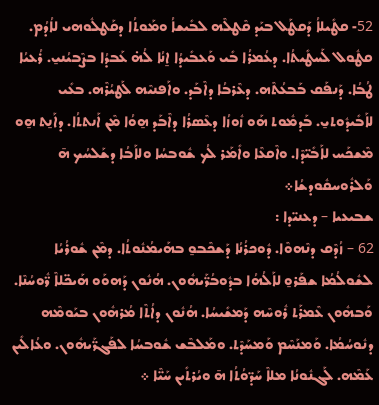52- ܩܛܺܝܠܐܳ ܕܰܩܛܰܠ ܒܝܰܕ ܩܶܛܠܶܗ ܠܒܺܝܫܐܳ ܘܡܰܘܬܳܐ ܕܩܰܛܠܽܘܗܝ ܠܐܳܕܳܡ. ܩܛܽܘܠ ܠܰܚܛܺܝܬܳܐ. ܕܥܳܡܪܳܐ ܒܺܝ ܘܰܥܒܺܝܕܳܐ ܐ̱ܢܳܐ ܠܳܗ̇ ܥܰܒܕܳܐ ܒܨܶܒܝܳܢܝ̱. ܪܳܥܝܳܐ ܛܳܒܳܐ. ܕܰܢܦܰܩ ܒܰܒܥܳܬܶܗ. ܕܥܶܪܒܳܐ ܕܐܶܒܰܕ. ܘܐܰܦܢܝܶܗ ܠܰܛܝܳܪܶܗ. ܒܥܺܝ ܠܐܰܒܺܝܕܽܘܬܝ̱. ܒܰܕܡܽܘܬ ܗܰܘ ܙܽܘܙܳܐ ܕܥܶܣܪܳܐ ܕܐܶܒܰܕ ܗ̱ܘܳܐ ܡܶܢ ܐܰܢܬܬܳܐ. ܕܐܰܢ̱ܬ ܗ̱ܘ ܡܶܫܟܰܚ ܠܐܰܒܺܝ̈ܕܶܐ. ܘܐܶܩܥܶܐ ܘܐܺܡܰܪ ܠܳܟ ܫܽܘܒܚܳܐ ܘܠܐܰܒܳܐ ܕܫܰܠܚܳܟ ܗ̄ ܘܰܠܪܽܘܚܩܽܘܕܫܳܐ܀
ܫܒܝܥܝܐ – ܕܥܢܝ̈ܕܐ :
62 – ܙܳܕܶܩ ܕܢܶܗܘܶܐ. ܕܽܘܟܪܳܢܳܐ ܕܰܫܟܶܒܘ̱ ܒܗܰܝܡܳܢܽܘܬܳܐ. ܕܡܶܢ ܫܽܘܪܳܝܳܐ ܠܫܽܘܠܳܡܳܐ ܫܦܰܪܘ̱ ܠܐܰܠܳܗܳܐ ܒܕܽܘܒܳܪ̈ܰܝܗܽܘܢ. ܗܳܢܽܘܢ ܕܰܗܘܰܘ ܗܰܝܟ̈ܠܐܶ ܪ̈ܽܘܚܳܢܶܐ. ܘܰܒܗܽܘܢ ܥܶܡܪܰܬ ܪܽܘܚܶܗ ܕܰܡܫܺܝܚܳܐ. ܗܳܢܽܘܢ ܕܐܳܬܶܐ ܡܳܪܗܽܘܢ ܒܝܰܘܡܶܗ ܕܢܽܘܚܳܡܳܐ. ܘܰܡܢܰܚܶܡ ܘܰܡܚܰܕܶܬ. ܘܡܰܠܒܶܫ ܫܽܘܒܚܳܐ ܠܦܰܓܪ̈ܰܝܗܽܘܢ. ܘܥܳܐܠܺܝܢ ܥܰܡܶܗ. ܠܰܓܢܽܘܢܳܐ ܡܠܐܶ ܚܰܕ̈ܘܳܬܳܐ ܗ̄ ܘܝܳܪܬܺܝܢ ܚܰܝ̈ܶܐ ܀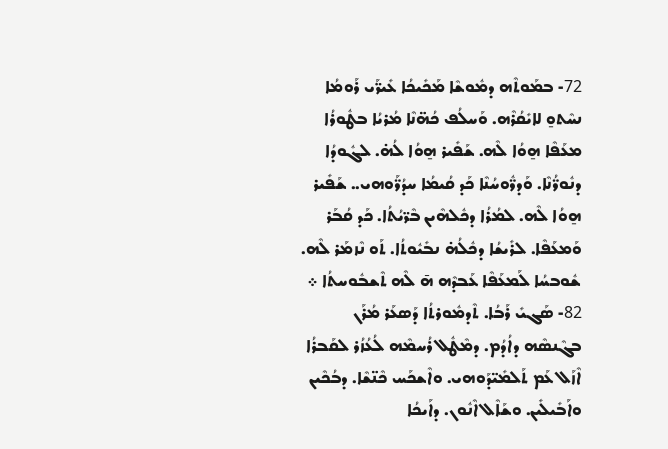72- ܒܡܰܘܬܶܗ ܕܡܽܘܫܶܐ ܡܰܟܺܝܟܳܐ ܥܺܝܪ̈ܰܝ ܪܰܘܡܳܐ ܢܚܶܬܘ̱ ܠܐܝܺܩܳܪܶܗ. ܘܰܚܠܳܦ ܟܳܗ̈ܢܶܐ ܡܳܪܝܳܐ ܒܛܽܘܪܳܐ ܡܥܰܦܶܐ ܗ̱ܘܳܐ ܠܶܗ. ܫܰܦܺܝܪ ܗ̱ܘܳܐ ܠܳܗ̇. ܠܓܽܘܕܳܐ ܕܢܽܘܪ̈ܳܢܶܐ. ܘܰܕܪ̈ܽܘܚܳܢܶܐ ܟܰܕ ܩܳܝܡܳܐ ܚܕܳܪ̈ܰܘܗܝ.. ܫܰܦܺܝܪ ܗ̱ܘܳܐ ܠܶܗ. ܠܡܳܪܳܐ ܕܟܽܠܗܶܝܢ ܒܶܪ̈ܝܳܬܳܐ. ܟܰܕ ܩܳܒܰܪ ܘܰܡܥܰܦܶܐ. ܠܪܺܝܫܳܐ ܕܟܽܠܳܗ̇ ܢܒܺܝܽܘܬܳܐ. ܬܰܘ ܢܶܙܡܰܪ ܠܶܗ. ܫܽܘܒܚܳܐ ܠܰܡܥܰܦܶܐ ܥܰܒܕܶܗ ܗ̄ ܠܶܗ ܬܶܫܒܽܘܚܬܳܐ ܀
82- ܣܰܓܝܺ ܪܰܒܳܐ. ܬܶܕܡܽܘܪܬܳܐ ܕܰܣܥܰܪ ܡܳܪܰܢ ܒܓܶܢܣܶܗ ܕܐܳܕܳܡ. ܕܡܶܛܽܠ ܪܳܚܡܶܗ ܠܳܥܳܙܳܪ ܠܩܰܒܪܳܐ ܐܶܙܰܠ ܥܰܡ ܬܰܠܡܺܝ̈ܕܰܘܗܝ. ܘܐܶܫܟܰܚ ܟܶܢ̈ܫܶܐ. ܕܒܳܟܶܝܢ ܘܐܰܒܺܝܠܺܝܢ. ܘܫܰܐܶܠ ܐܶܢܽܘܢ. ܕܐܰܝܟܳܐ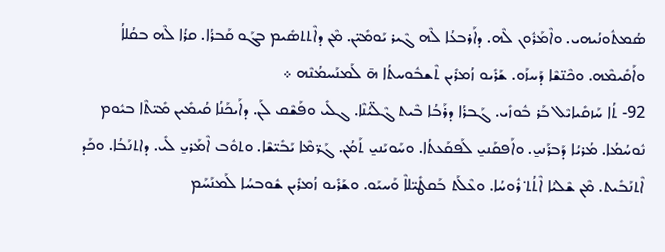ܣܳܡܬܽܘܢܳܝܗܝ. ܘܐܶܡܰܪܽܘܢ ܠܶܗ. ܕܐܰܪܒܥܳܐ ܠܶܗ ܓܶܝܪ ܝܰܘܡܺܝ̈ܢ. ܡܶܢ ܕܐܶܬܬܣܺܝܡ ܒܓܰܘ ܩܰܒܪܳܐ. ܩܪܳܐ ܠܶܗ ܒܩܳܠܐܳ ܘܐܰܩܺܝܡܶܗ. ܘܟܶܢ̈ܫܶܐ ܕܰܚܙܰܘ. ܫܰܪܺܝܘ ܙܳܡܪܺܝܢ ܬܶܫܒܽܘܚܬܳܐ ܗ̄ ܠܰܡܢܰܚܡܳܢܶܗ ܀
92- ܬܳܐ ܚܰܙܩܺܝܐܝܶܠ ܒܰܪ ܒܽܘܙܺܝ. ܓܰܒܪܳܐ ܕܪܰܒܳܐ ܒܶܝܬ ܓܶܠ̈ܝܳܢܶܐ. ܓܠܺܝ ܘܦܰܫܶܩ ܠܰܢ. ܕܐܰܝܟܰܢܳܐ ܩܳܝܡܺܝܢ ܡܺܝ̈ܬܶܐ ܒܝܽܘܡ ܢܽܘܚܳܡܳܐ. ܡܳܪܝܳܐ ܕܰܒܪܰܢܝ̱. ܘܐܰܦܩܰܢܝ̱ ܠܰܦܩܰܥܬܳܐ. ܘܚܰܘܝܰܢܝ̱ ܬܰܡܳܢ. ܓܰܪ̈ܡܶܐ ܝܰܒܺܝ̈ܫܶܐ. ܘܬܘܽܒ ܐܶܡܰܪܝ̱ ܠܺܝ. ܕܐܬܢܰܒܳܐ. ܘܟܰܕ ܐܶܬܢܰܒܺܝܬ. ܡܶܢ ܫܶܠܝܳܐ ܐܶܬܳܬ݀ ܪܽܘܚܳܐ. ܘܥܶܠܰܬ ܒܰܩܛܺܝ̈ܠܐܶ ܘܰܚܝܰܘ. ܘܫܰܪܺܝܘ ܙܳܡܪܺܝܢ ܫܽܘܒܚܳܐ ܠܰܡܢܰܚܰܡ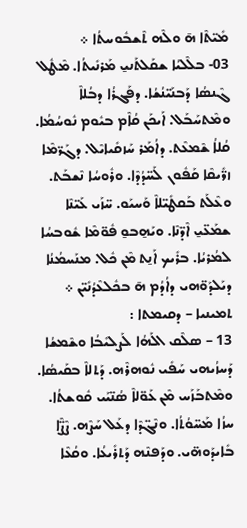ܡܺܝ̈ܬܶܐ ܗ̄ ܘܠܶܗ ܬܶܫܒܽܘܚܬܳܐ ܀
03- ܒܠܶܠܝܳܐ ܫܩܰܠܬܰܢܝ̱ ܡܰܪܢܺܝܬܳܐ. ܡܶܛܽܠ ܓܶܢܣܳܐ ܕܰܒܢܰܝ̈ܢܳܫܳܐ. ܕܦܰܓܪܳܐ ܕܒܳܠܐܶ ܘܡܶܬܚܰܒܰܠ. ܐܰܝܟܰܢ ܩܳܐܶܡ ܒܝܽܘܡ ܢܽܘܚܳܡܳܐ. ܩܳܠܐܳ ܫܶܡܥܶܬ. ܕܐܳܡܰܪ ܚܰܙܩܺܝܐܝܶܠ. ܕܓܰܪ̈ܡܶܐ ܙܪ̈ܺܝܩܶܐ ܩܰܦܽܘܢ ܠܰܚ̈ܕܳܕܶܐ. ܘܪܽܘܚܳܐ ܢܶܫܒܰܬ. ܘܥܶܠܰܬ ܒܰܩܛܺܝ̈ܠܐܶ ܘܰܚܝܰܘ. ܚ̈ܙܰܝ ܥܰܝ̈ܢܶܐ ܫܡܰܥ̈ܝ̱ ܐܶܕ̈ܢܶܐ. ܘܝܰܗ̱ܒܘ̱ ܦܽܘ̈ܡܶܐ ܫܽܘܒܚܳܐ ܠܡܳܪܝܳܐ. ܒܪܺܝܟ ܐܰܢ̱ܬ ܡܶܢ ܟܽܠ. ܡܢܰܚܡܳܢܳܐ ܕܝܰܠܕܰܘ̈ܗܝ ܕܐܳܕܳܡ ܗ̄ ܒܟܽܠܥܶܕܳܢܺܝ̈ܢ ܀
ܬܡܝܢܝܐ – ܕܩܝܡܬܐ :
13 – ܣܠܶܩ ܐܠܰܗܳܐ ܠܰܨܠܝܺܒܳܐ ܘܫܶܡܫܳܐ ܕܰܚܙܳܝܗܝ ܚܰܦܺܝ ܢܽܘܗܪܶܗ. ܕܰܬܠܐܶ ܒܩܰܝܣܳܐ. ܘܡܶܬܒܰܙܰܚ ܡܶܢ ܥܰܘ̈ܠܐܶ ܣܳܢ̈ܝܰܝ ܩܽܘܫܬܳܐ. ܚܙܳܐ ܡܰܚ̈ܘܳܬܳܐ. ܘܢܶܓ̈ܕܶܐ ܕܥܰܠ ܚܰܨܶܗ. ܨܶܨ̈ܶܐ ܒܺܐܝܕܰܘܗ̈ܝ. ܘܕܰܦܢܶܗ ܕܰܬܪܺܝܥܳܐ. ܘܩܳܥܶܐ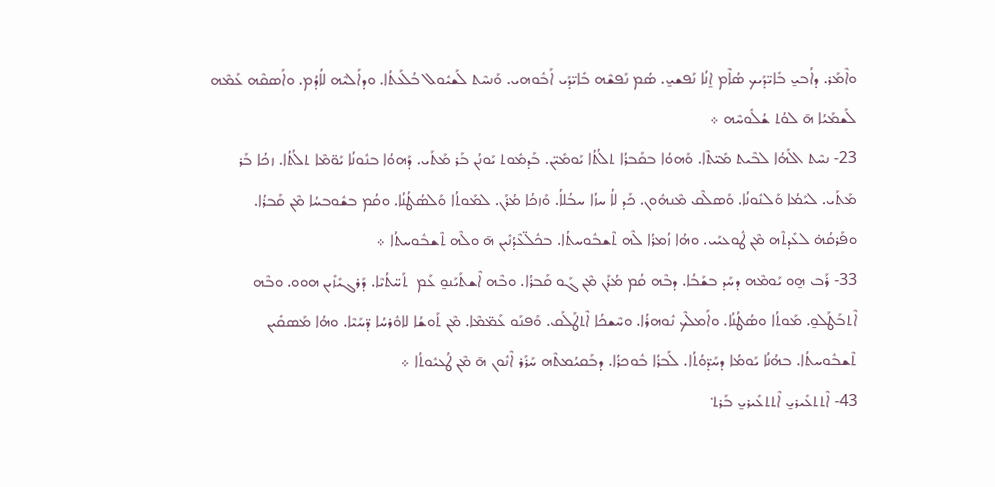ܘܐܶܡܰܪ. ܕܐܳܒܝ̱ ܒܺܐܝ̈ܕܰܝܟ ܣܳܐܶܡ ܐ̱ܢܳܐ ܢܰܦܫܝ̱. ܣܳܡ ܢܰܦܫܶܗ ܒܺܐܝ̈ܕܰܝ ܐܰܒܽܘܗܝ. ܘܰܢܚܶܬ ܠܰܫܝܽܘܠ ܒܳܠܰܥܬܳܐ. ܘܕܐܰܠܝܶܗ ܠܐܳܕܳܡ. ܘܐܰܣܩܶܗ ܥܰܡܶܗ ܠܰܫܡܰܝܳܐ ܗ̄ ܠܘܳܬ ܫܳܠܽܘܚܶܗ ܀
23- ܢܚܶܬ ܐܠܰܗܳܐ ܠܒܶܝܬ ܡܺܝ̈ܬܶܐ. ܘܰܗܘܳܐ ܒܩܰܒܪܳܐ ܬܠܳܬܳܐ ܝܰܘܡܺܝ̈ܢ. ܒܰܕܡܽܘܬ ܝܰܘܢܳܢ ܒܰܪ ܡܰܬܰܝ. ܕܰܗܘܳܐ ܒܢܽܘܢܳܐ ܝܰܘ̈ܡܶܐ ܬܠܳܬܳܐ. ܙܟܳܐ ܒܰܪ ܡܰܬܰܝ. ܠܝܰܡܳܐ ܘܰܠܢܽܘܢܳܐ. ܘܰܣܠܶܩ ܡܶܢܗܽܘܢ. ܟܰܕ ܠܐܳ ܚܙܳܐ ܚܒܳܠܐܳ. ܘܰܙܟܳܐ ܡܳܪܰܢ. ܠܡܰܘܬܳܐ ܘܰܠܣܳܛܳܢܳܐ. ܘܩܳܡ ܒܫܽܘܒܚܳܐ ܡܶܢ ܩܰܒܪܳܐ. ܘܦܰܪܩܳܗ̇ ܠܥܺܕܬܶܗ ܡܶܢ ܛܽܘܥܝܰܝ. ܘܗܳܐ ܙܳܡܪܳܐ ܠܶܗ ܬܶܫܒܽܘܚܬܳܐ. ܒܟܽܠ̈ܥܶܕܳܢܺܝܢ ܗ̄ ܘܠܶܗ ܬܶܫܒܽܘܚܬܳܐ ܀
33- ܪܰܒ ܗ̱ܘ ܝܰܘܡܶܗ ܕܚܰܕ ܒܫܰܒܳܐ. ܕܒܶܗ ܩܳܡ ܡܳܪܰܢ ܡܶܢ ܓܰܘ ܩܰܒܪܳܐ. ܘܒܶܗ ܐܶܫܬܰܝܰܢܘ̱ ܥܰܡ  ܬܰܚ̈ܬܳܝܶܐ. ܕܰܪܓܝܺܙܺܝܢ ܗܘܘ. ܘܒܶܗ ܐܶܬܒܰܛܰܠܘ̱. ܡܰܘܬܳܐ ܘܣܳܛܳܢܳܐ. ܘܐܰܡܠܶܟ ܢܽܘܗܪܳܐ. ܘܚܶܫܟܳܐ ܐܶܬܛܰܠܰܩ. ܘܰܦܢܰܘ ܥܰܡ̈ܡܶܐ. ܡܶܢ ܬܰܘܫܳܐ ܠܐܘܽܪܚܳܐ ܕ̈ܚܰܝܶܐ. ܘܗܳܐ ܡܰܣܩܺܝܢ ܬܶܫܒܽܘܚܬܳܐ. ܒܗܳܢܳܐ ܝܰܘܡܳܐ ܕܚܰܕ̈ܘܳܬܳܐ. ܠܰܒܪܳܐ ܒܽܘܟܪܳܐ. ܕܒܰܩܝܳܡܬܶܗ ܚܰܪܰܪ ܐܶܢܽܘܢ ܗ̄ ܡܶܢ ܛܳܥܝܽܘܬܳܐ ܀
43- ܐܶܬܬܥܺܝܪܝ̱ ܐܶܬܬܥܺܝܪܝ̱ ܒܰܪܬ݀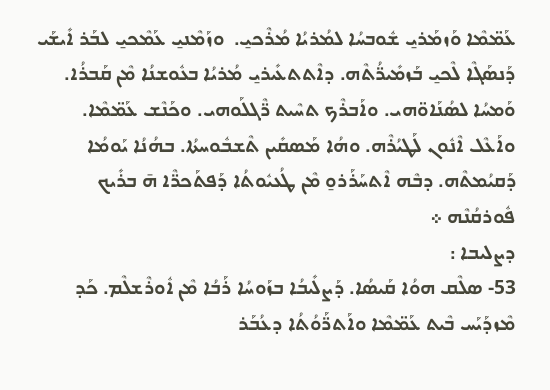ܥܰܡ̈ܡܶܐ ܘܰܙܡܰܪܝ̱ ܫܽܘܒܚܳܐ ܠܡܳܪܝܳܐ ܡܳܪܶܟܝ̱.  ܘܙܰܡܶܢܝ̱ ܥܰܡܶܟܝ̱ ܠܒܰܪ ܐܺܝܫܰܝ ܕܰܢܣܰܓܶܐ ܠܶܟܝ̱ ܒܰܙܡܺܝܪ̈ܳܬܶܗ. ܕܐܶܬܬܥܺܝܪܝ̱ ܡܳܪܝܳܐ ܒܥܽܘܫܢܳܐ ܡܶܢ ܩܰܒܪܳܐ. ܘܰܡܚܳܐ ܠܣܳܢܰܐܘ̈ܗܝ. ܘܐܰܒܪܶܟ ܬܚܶܝܬ ܪ̈ܶܓܠܰܘܗܝ. ܘܟܰܢܶܫ ܥܰܡ̈ܡܶܐ. ܘܐܰܥܶܠ ܐܶܢܽܘܢ ܠܰܛܝܳܪܶܗ. ܘܗܳܐ ܡܰܣܩܺܝܢ ܬܶܫܒܽܘܚܬܳܐ. ܒܗܳܢܳܐ ܝܰܘܡܳܐ ܕܰܩܝܳܡܬܶܗ. ܕܒܶܗ ܐܶܬܚܰܪܰܪܘ̱ ܡܶܢ ܛܳܥܝܽܘܬܳܐ ܕܰܦܬܰܟܪ̈ܶܐ ܗ̄ ܒܪܺܝܟ ܦܽܘܪܩܳܢܶܗ ܀
ܕܨܠܝܒܐ :
53- ܣܠܶܩ ܗܘܳܐ ܩܰܝܣܳܐ. ܕܰܨܠܺܝܒܳܐ ܒܙܰܘܚܳܐ ܪܰܒܳܐ ܡܶܢ ܐܽܘܪܶܫܠܶܡ. ܟܰܕ ܡܶܙܕܰܝܰܚ ܒܶܝܬ ܥܰܡ̈ܡܶܐ ܘܐܰܬܪ̈ܰܘܳܬܳܐ ܕܥܳܒܰܪ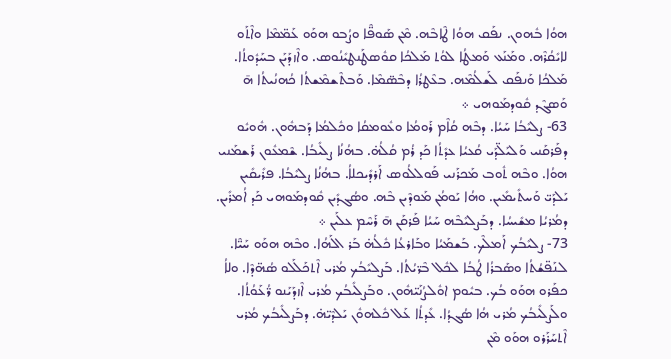ܗܘܳܐ ܒܽܗܘܢ. ܢܦܰܩ ܗܘܳܐ ܛܶܐܒܶܗ. ܡܶܢ ܣܰܘܦ̈ܶܐ ܘܨܳܒܘ ܗܘܰܘ ܥܰܡ̈ܡܶܐ ܘܐܶܬܰܘ ܠܐܝܺܩܳܪܶܗ. ܘܡܰܢܰܥ ܘܰܡܛܳܐ ܠܘܳܬ ܡܰܠܟܳܐ ܩܘܽܣܛܰܢܛܝܺܢܳܘܣ. ܘܐܶܙܕܰܝܰܢ ܒܚܰܕܽܘܬܳܐ. ܡܰܠܟܳܐ ܘܰܢܦܰܩ ܠܰܫܠܳܡܶܗ. ܒܥܶܛܪܳܐ ܕܒܶܣ̈ܡܶܐ. ܘܰܒܬܶܫܡܶܫܬܳܐ ܟܳܗܢܳܝܬܳܐ ܗ̄ ܘܰܣܓܶܕ ܩܽܘܕܡܰܘܗܝ ܀
63- ܨܠܝܺܒܳܐ ܚܰܝܳܐ. ܕܒܶܗ ܩܳܐܶܡ ܪܰܘܡܳܐ ܘܥܽܘܡܩܳܐ ܘܟܽܠܡܳܐ ܕܰܒܗܽܘܢ. ܗܽܘܝܽܘ ܕܦܰܪܩܰܢܝ ܘܰܠܝܰܠ̈ܕܰܝ ܩܳܥܝܳܐ ܥܕܺܬܳܐ ܟܰܕ ܪܳܡ ܩܳܠܳܗ̇. ܒܗܳܢܳܐ ܨܠܺܝܒܳܐ. ܫܶܡܥܽܘܢ ܪܰܫܡܰܢܝ ܗܘܳܐ. ܘܒܶܗ ܬܽܘܒ ܡܰܟܪܰܢܝ ܦܰܘܠܠܳܘܣ ܐܰܪܕܺܝܟܠܐܳ. ܒܗܳܢܳܐ ܨܠܝܺܒܳܐ. ܦܪܺܝܩܺܝܢ ܝܰܠܕܰܝ̈ ܘܰܚܬܺܝܡܺܝܢ. ܘܗܳܐ ܝܰܘܡܳܢ ܡܰܘܕܶܝܢ ܒܶܗ. ܘܣܳܓܕܺܝܢ ܩܽܘܕܡܰܘܗܝ ܟܰܕ ܐܳܡܪܺܝܢ. ܕܡܳܪܝܳܐ ܡܫܺܝܚܳܐ. ܕܒܰܨܠܝܺܒܶܗ ܚܰܝܳܐ ܦܰܪܩܰܢ ܗ̄ ܪܰܚܶܡ ܥܠܰܝܢ ܀
73- ܨܠܝܺܒܳܟ ܐܰܡܠܶܟ. ܒܰܫܡܰܝܳܐ ܘܒܰܐܪܥܳܐ ܟܽܠܳܗ̇ ܒܰܪ ܐܠܰܗܳܐ. ܘܒܶܗ ܗܘܰܘ ܚܰܝ̈ܶܐ. ܠܢܰܦ̈ܫܳܬܳܐ ܘܣܰܒܪܳܐ ܛܳܒܳܐ ܠܟܽܠ ܒܶܪ̈ܝܳܬܳܐ. ܒܰܨܠܝܺܒܳܟ ܡܳܪܝ ܐܶܬܟܰܠܰܠܘ ܣܳܗ̈ܕܶܐ. ܘܠܐܳ ܟܦܰܪܘ ܗܘܰܘ ܒܳܟ. ܒܝܽܘܡ ܐܘܽܠܨܳܢܰܝ̈ܗܽܘܢ. ܘܒܰܨܠܺܝܒܳܟ ܡܳܪܝ ܐܶܙܕܰܝܰܢܘ ܪ̈ܳܥܰܘܳܬܳܐ. ܘܠܰܨܠܺܝܒܳܟ ܡܳܪܝ ܗܳܐ ܣܳܓܕܳܐ. ܥܺܕܬܳܐ ܥܰܠ ܟܽܠܗܘܽܢ ܝܰܠܕܶܝ̈ܗ̇. ܕܒܰܨܠܺܝܒܳܟ ܡܳܪܝ ܐܶܬܚܰܪܰܪܘ ܗܘܰܘ ܡܶܢ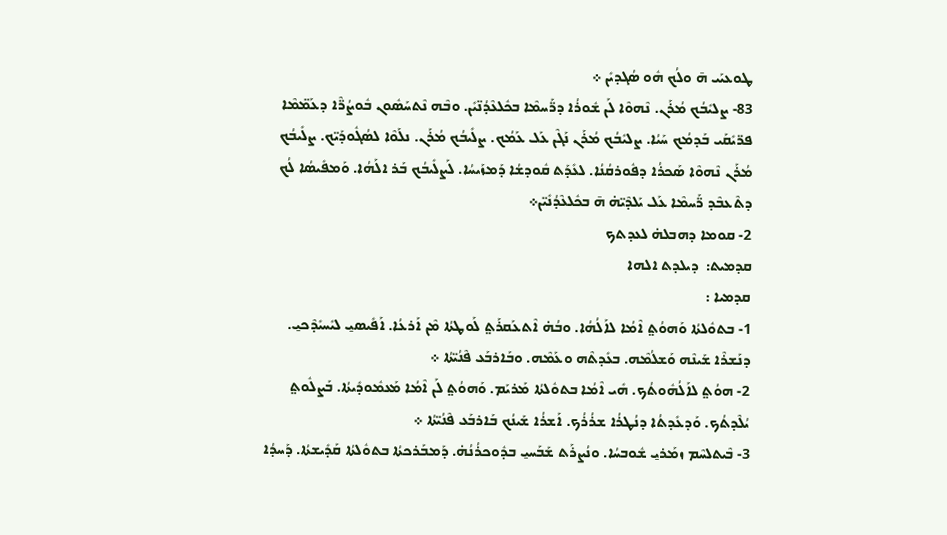ܛܘܥܝܰܝ ܗ̄ ܘܠܳܟ ܗܽܘ ܣܳܓܕܝܺܢ ܀
83- ܨܠܝܺܒܳܟ ܡܳܪܰܢ. ܢܶܗܘܶܐ ܠܰܢ ܫܽܘܪܳܐ ܕܪ̈ܰܚܡܶܐ ܒܟܽܠܥܶܕܳܢ̈ܝܺܢ. ܘܒܶܗ ܢܶܬܚܰܣܽܘܢ ܒܽܘܨܳܪ̈ܶܐ ܕܥܰܡ̈ܡܶܐ ܦܪ̈ܝܺܩܰܝ ܒܰܕܡܳܟ ܚܰܝܳܐ. ܨܠܝܺܒܳܟ ܡܳܪܰܢ ܢܰܓܶܢ ܥܰܠ ܥܰܡܳܟ. ܨܠܺܝܒܳܟ ܡܳܪܰܢ. ܢܠܰܘܶܐ ܠܣܳܓܽܘܕܰܝ̈ܟ. ܨܠܺܝܒܳܟ ܡܳܪܰܢ ܢܶܗܘܶܐ ܣܰܟܪܳܐ ܕܦܽܘܪܩܳܢܳܐ. ܠܥܺܕܰܬ ܩܽܘܕܫܳܐ ܕܰܡܙܰܝܚܳܐ. ܠܰܨܠܺܝܒܳܟ ܒܰܪ ܐܠܰܗܳܐ. ܘܰܡܦܺܝܣܳܐ ܠܳܟ ܕܬܶܥܒܶܕ ܪ̈ܰܚܡܶܐ ܥܰܠ ܝܰܠܕܶܝ̈ܗ̇ ܗ̄ ܒܟܽܠܥܶܕܳܢܺܝ̈ܢ܀
2- ܩܘܡܐ ܕܗܒܠܗ̇ ܠܥܕܬܟ
ܩܕܡܝܬ:  ܕܝܠܕܬ ܐܠܗܐ
ܩܕܡܝܐ :
1- ܒܬܘܽܠܬܳܐ ܘܰܗܘܳܬ݀ ܐܶܡܳܐ ܠܐܰܠܳܗܳܐ. ܘܒܳܗ̇ ܐܶܬܥܰܩܪܰܬ݀ ܠܰܘܛܬܳܐ ܡܶܢ ܐܰܪܥܳܐ. ܐܰܦܺܝܣܝ̱ ܠܝܺܚܝܺܕܶܟܝ̱. ܕܢܰܫܪܶܐ ܫܰܝܢܶܗ ܘܰܫܠܳܡܶܗ. ܒܥܺܕܬܶܗ ܘܥܰܡܶܗ. ܘܒܰܐܪܒܰܥ ܦܶܢܳܝ̈ܬܳܐ ܀
2- ܗܘܳܬ݀ ܠܐܰܠܳܗܽܘܬܳܟ. ܗܺܝ ܐܶܡܳܐ ܒܬܘܽܠܬܳܐ ܡܰܪܝܰܡ. ܘܰܗܘܳܬ݀ ܠܰܢ ܐܶܡܳܐ ܡܰܥܡܽܘܕܺܝܬܳܐ. ܒܰܨܠܽܘܬ݀ ܝܳܠܶܕܬܳܟ. ܘܰܕܥܺܕܬܳܐ ܕܢܳܛܪܳܐ ܫܪܳܪܳܟ. ܐܰܫܪܳܐ ܫܰܝܢܳܟ ܒܰܐܪܒܰܥ ܦܶܢܳܝ̈ܬܳܐ ܀
3- ܒܶܝܬܠܚܶܡ ܙܡܰܪܝ̱ ܫܽܘܒܚܳܐ. ܘܢܳܨܪܰܬ ܫܰܒܰܚܝ̱ ܒܕܽܘܟܪܳܢܳܗ̇. ܕܰܡܒܰܪܟܬܳܐ ܒܬܘܽܠܬܳܐ ܩܰܕܺܝܫܬܳܐ. ܕܰܚܕܳܐ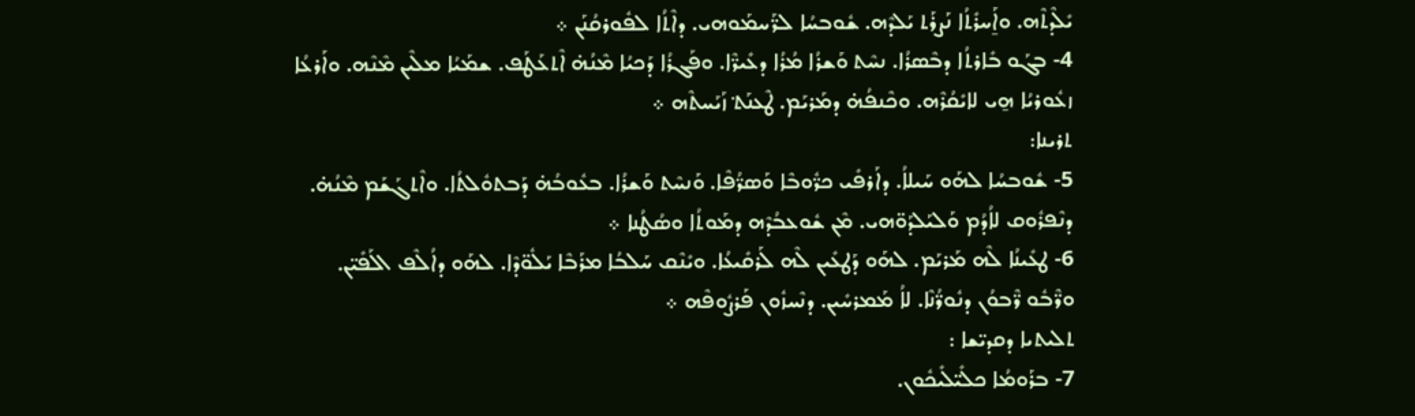ܝܺܠܶܕܬܶܗ. ܘܐ̱ܰܚܪܺܬܳܐ ܢܰܨܪܰܬ ܝܰܠܕܶܗ. ܫܽܘܒܚܳܐ ܠܪ̈ܰܚܡܰܘܗܝ. ܕܐܶܬܳܐ ܠܦܽܘܪܩܳܢܰܢ ܀
4- ܒܓܰܘ ܒܺܐܪܬܳܐ ܕܒܶܣܪܳܐ. ܢܚܶܬ ܘܰܫܪܳܐ ܡܳܪܳܐ ܕܥܺܝܪ̈ܶܐ. ܘܦܰܓܪܳܐ ܕܰܟܝܳܐ ܡܶܢܳܗ̇ ܐܶܬܥܰܛܰܦ. ܫܡܰܝܳܐ ܡܠܶܝܢ ܡܶܢܶܗ. ܘܐܰܪܥܳܐ ܙܥܽܘܪܝܳܐ ܗ̱ܝ ܠܐܝܺܩܳܪܶܗ. ܘܟܶܢܦܳܗ̇ ܕܡܰܪܝܰܡ. ܛܶܥܢܰܬ݀ ܙܰܝܰܚܬܶܗ ܀
ܬܪܝܢܐ:
5- ܫܽܘܒܚܳܐ ܠܗܰܘ ܚܰܝܠܐܳ. ܕܐܰܪܦܺܝ ܟܪ̈ܽܘܒܶܐ ܘܰܣܪ̈ܳܦܶܐ. ܘܰܢܚܶܬ ܘܰܫܪܳܐ. ܒܥܽܘܒܳܗ̇ ܕܰܒܬܘܽܠܬܳܐ. ܘܐܶܬܓܰܫܰܡ ܡܶܢܳܗ̇. ܕܢܶܦܪܽܘܩ ܠܐܳܕܳܡ ܘܰܠܝܰܠܕܰܘ̈ܗܝ. ܡܶܢ ܫܽܘܥܒܳܕܶܗ ܕܡܰܘܬܳܐ ܘܣܳܛܳܢܐ ܀
6- ܛܥܺܝܢܳܐ ܠܶܗ ܡܰܪܝܰܡ. ܠܗܰܘ ܕܰܛܥܺܝܢ ܠܶܗ ܠܰܪܩܺܝܥܳܐ. ܘܝܺܢܶܩ ܚܰܠܒܳܐ ܡܪܰܒܶܐ ܝܰܠܽܘ̈ܕܶܐ. ܠܗܰܘ ܕܐܳܠܶܦ ܐܠܰܦܺܝ̈ܢ. ܘܪ̈ܶܒܽܘ ܪ̈ܶܒܘܳܢ ܕܢܽܘܪ̈ܳܢܶܐ. ܠܐܳ ܡܰܡܪܚܺܝܢ. ܕܢܶܚܙܽܘܢ ܦܰܪܨܽܘܦܶܗ ܀
ܬܠܝܬܝܐ ܕܩܕܝ̈ܫܐ :
7- ܒܪܰܘܡܳܐ ܟܠܺܝ̈ܠܺܝܟܽܘܢ.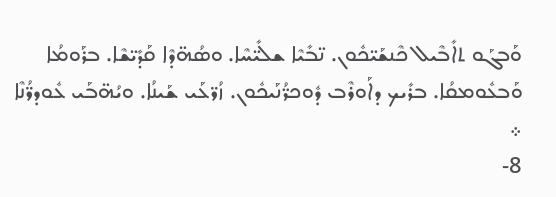ܘܰܒܓܰܘ ܬܐܺܒܶܝܠ ܟܶܢܫܰܝ̈ܟܽܘܢ. ܢ̈ܒܺܝܶܐ ܫܠܺܝ̈ܚܶܐ. ܘܣܳܗ̈ܕܶܐ ܩܰܕܺܝ̈ܫܶܐ. ܒܪܰܘܡܳܐ ܘܰܒܥܽܘܡܩܳܐ. ܒܪܺܝܟ ܕܐܰܘܪܶܒ ܕܽܘܟܪ̈ܳܢܰܝܟܽܘܢ. ܙܳܪ̈ܥܰܝ ܫܰܝܢܳܐ. ܘܝܳܗ̈ܒܰܝ ܥܽܘܕܪ̈ܳܢܶܐ ܀
8-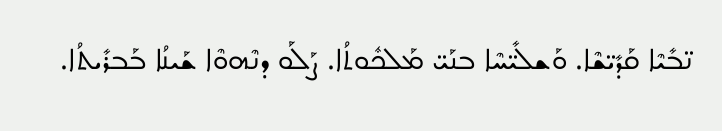ܢ̈ܒܺܝܶܐ ܩܰܕܺܝ̈ܫܶܐ. ܘܰܫܠܺܝ̈ܚܶܐ ܒܢܰܝ̈ ܡܰܠܟܽܘܬܳܐ. ܨܰܠܰܘ ܕܢܶܗܘܶܐ ܫܰܝܢܳܐ ܒܰܒܪܺܝܬܳܐ.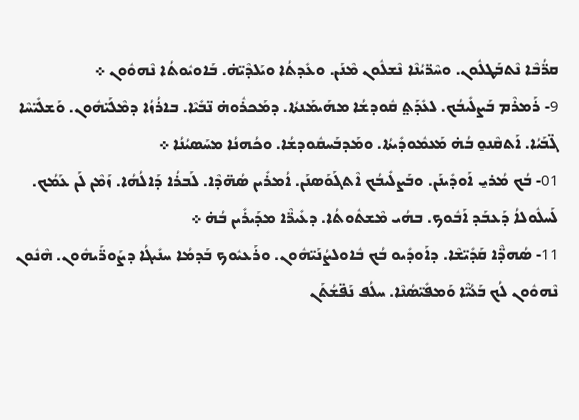ܩܪ̈ܳܒܶܐ ܢܶܬܒܰܛܠܽܘܢ. ܘܚܶܪ̈ܝܳܢܶܐ ܢܶܫܠܽܘܢ ܡܶܢܰܢ. ܘܥܺܕܬܳܐ ܘܝܰܠܕܶܝ̈ܗ̇. ܒܰܐܘܝܽܘܬܳܐ ܢܶܗܘܽܘܢ ܀
9- ܪܰܡܪܶܡ ܒܰܨܠܺܝܒܳܟ. ܠܥܺܕܰܬ݀ ܩܽܘܕܫܳܐ ܡܗܰܝܡܰܢܬܳܐ. ܕܡܰܟܪܽܘܗ̇ ܢ̈ܒܺܝܶܐ. ܒܐܪܳܙܳܐ ܕܡܶܠܰܝ̈ܗܽܘܢ. ܘܰܫܠܺܝ̈ܚܶܐ ܓ̈ܒܰܝܳܐ. ܐܰܬܩܶܢܘ̱ ܒܳܗ̇ ܡܰܥܡܽܘܕܺܝܬܳܐ. ܘܡܰܕܒܰܚܩܽܘܕܫܳܐ. ܘܟܳܗܢܳܐ ܡܚܰܣܝܳܢܳܐ ܀
01- ܒܳܟ ܡܳܪܝ̱ ܐܰܘܕܺܝܢܰܢ. ܘܒܰܨܠܺܝܒܳܟ ܐܶܬܓܰܘܰܣܢܰܢ. ܐܳܡܪܺܝܢ ܣܳܗ̈ܕܶܐ. ܠܰܒܪܳܐ ܕܰܐܠܳܗܳܐ. ܙܰܡܶܢ ܠܰܢ ܥܰܡܳܟ. ܠܰܚܠܽܘܠܐܳ ܕܰܥܒܰܕ ܐܰܒܽܘܟ. ܒܗܳܝ ܡܶܫܬܽܘܬܳܐ. ܕܥܺܝܪ̈ܶܐ ܡܕܰܝܪܺܝܢ ܒܳܗ̇ ܀
11- ܣܳܗܕ̈ܶܐ ܩܰܕܺܝ̈ܫܶܐ. ܕܐܰܘܕܺܝܘ ܒܳܟ ܒܽܐܘܠܨܳܢܰܝ̈ܗܽܘܢ. ܘܪܰܥܝܽܘܟ ܒܰܕܡܳܐ ܚܢܺܝܓܳܐ ܕܨܰܘܪ̈ܰܝܗܽܘܢ. ܗܶܢܽܘܢ ܢܶܗܘܽܘܢ ܠܳܟ ܒܰܥܳܝ̈ܶܐ ܘܰܡܦܺܝ̈ܣܳܢܶܐ. ܚܠܳܦ ܢܰܦ̈ܫܳܬܰܢ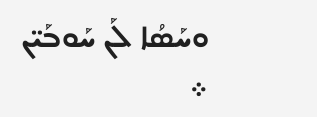ܘܚܰܣܳܐ ܠܰܢ ܚܰܘܒܰܝ̈ܢ ܀